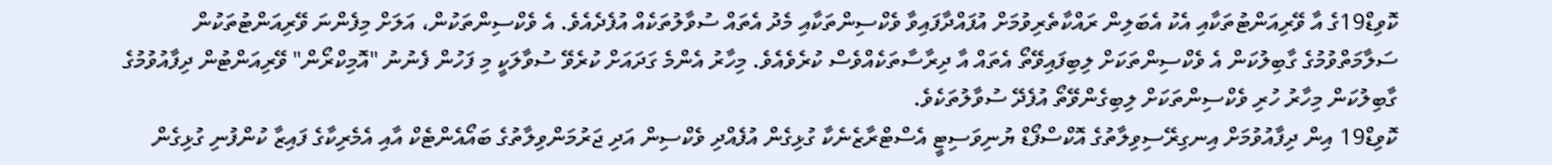ކޮވިޑް19ގެ އާ ވޭރިއަންޓުތަކާއި އެކު އެބަލިން ރައްކާތެރިވުމަށް އުފައްދާފައިވާ ވެކްސިންތަކާއި މެދު އެތައް ސުވާލުތަކެއް އުފެދެއެވެ. އެ ވެކްސިންތަކުން، އަލަށް މިފެންނަ ވޭރިއަންޓުތަކުން ސަލާމަތްވުމުގެ ގާބިލުކަން އެ ވެކްސިންތަކަށް ލިބިފައިވޭތޯ އެތައް އާ ދިރާސާތަކެއްވެސް ކުރެވެއެވެ. މިހާރު އެންމެ ގަދައަށް ކުރެވޭ ސުވާލަކީ މި ފަހުން ފެނުނު "އޮމިކްރޯން" ވޭރިއަންޓުން ދިފާއުވުމުގެ ގާބިލުކަން މިހާރު ހުރި ވެކްސިންތަކަށް ލިބިގެންވޭތޯ އުފެދޭ ސުވާލުތަކެވެ.
ކޮވިޑް19 އިން ދިފާއުވުމަށް އިނގިރޭސިވިލާތުގެ އޮކްސްފޯޑް ޔުނިވަސިޓީ އެސްޓްރާޒެނެކާ ގުޅިގެން އުފެއްދި ވެކްސިން އަދި ޖަރުމަންވިލާތުގެ ބައޯއެންޓެކް އާއި އެމެރިކާގެ ފައިޒާ ކުންފުނި ގުޅިގެން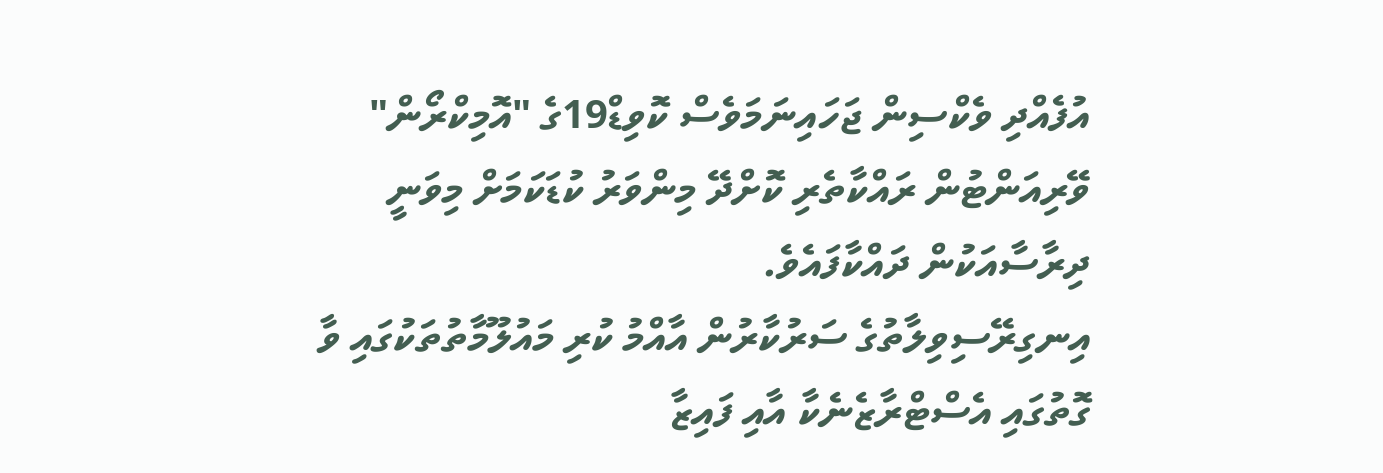އުފެއްދި ވެކްސިން ޖަހައިނަމަވެސް ކޮވިޑް19ގެ "އޮމިކްރޯން" ވޭރިއަންޓުން ރައްކާތެރި ކޮށްދޭ މިންވަރު ކުޑަކަމަށް މިވަނީ ދިރާސާއަކުން ދައްކާފައެވެ.
އިނގިރޭސިވިލާތުގެ ސަރުކާރުން އާއްމު ކުރި މައުލޫމާތުތަކުގައި ވާ ގޮތުގައި އެސްޓްރާޒެނެކާ އާއި ފައިޒާ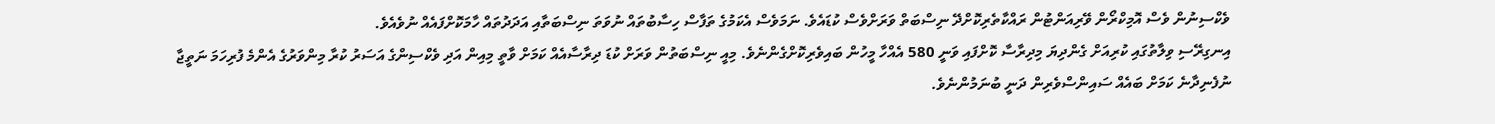ވެކްސިނުން ވެސް އޮމިކްރޯން ވޭރިއަންޓުން ރައްކާތެރިކޮށްދޭ ނިސްބަތް ވަރަށްވެސް ކުޑައެވެ. ނަމަވެސް އެކަމުގެ ތަފާސް ހިސާބުތައް ނުވަތަ ނިސްބަތާއި އަދަދުތައް ހާމަކޮށްފައެއް ނުވެއެވެ.
އިނގިރޭސި ވިލާތުގައި ކުރިއަށް ގެންދިޔަ މިދިރާސާ ކޮށްފައި ވަނީ 580 އެއްހާ މީހުން ބައިވެރިކޮށްގެންނެވެ. މިއީ ނިސްބަތުން ވަރަށް ކުޑަ ދިރާސާއެއް ކަމަށް ވާތީ މިއިން އަދި ވެކްސިންގެ އަސަރު ކުރާ މިންވަރުގެ އެންމެ ފުރިހަމަ ނަތީޖާ ނުފެނިދާނެ ކަމަށް ބައެއް ސައިންސްވެރިން ދަނީ ބުނަމުންނެވެ.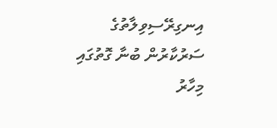އިނގިރޭސިވިލާތުގެ ސަރުކާރުން ބުނާ ގޮތުގައި މިހާރު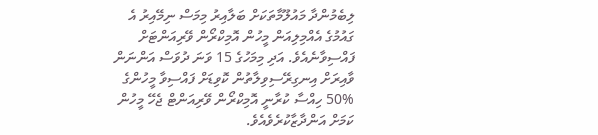ލިބެމުންދާ މައުލޫމާތަކަށް ބަލާއިރު މިމަސް ނިމޭއިރު އެ ގައުމުގެ އެއްމިލިއަން މީހުން އޮމިކްރޯން ވޭރިއަންޓަށް ފައްސިވާނެއެވެ. އަދި މިމަހުގެ 15 ވަނަ ދުވަސް އަންނަން ވާއިރަށް އިނގިރޭސިވިލާތުން ކޮވިޑަށް ފައްސިވާ މީހުންގެ %50 ހިއްސާ ކުރާނީ އޮމިކްރޯން ވޭރިއަންޓް ޖެހޭ މީހުން ކަމަށް އަންދާޒާކުރެވެއެވެ.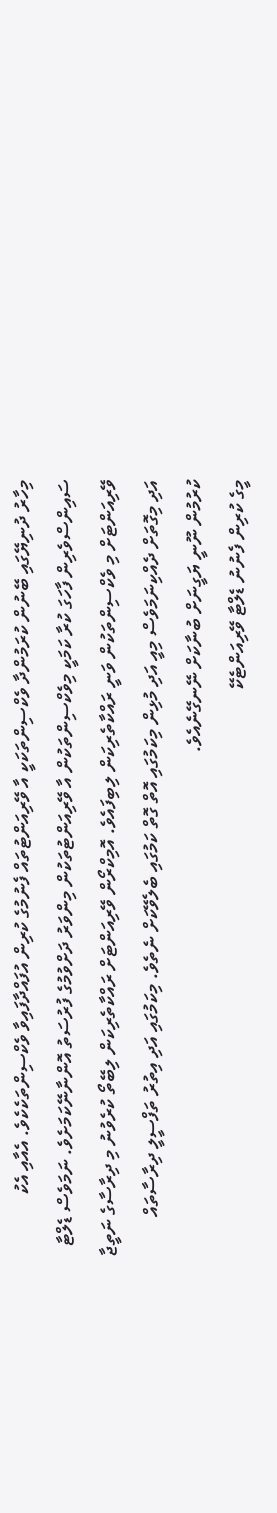މިހާރު ދުނިޔޭގައި ބޭނުން ކުރަމުންދާ ވެކްސިންތަކަކީ އާ ވޭރިއަންޓުތައް ފެނުމުގެ ކުރިން އުފައްދާފައިވާ ވެކްސިންތަކެކެވެ. އެއާއި އެކު ސައިންސްވެރިން ފާހަގަ ކުރާ ކަމަކީ މިވެކްސިންތަކުން އާ ވޭރިއަންޓުތަކުން މިންވަރު ދަށްވުމުގެ ފުރުސަތު އޮންނާނޭކަމަށެވެ. ނަމަވެސް ޑެލްޓާ ވޭރިއަންޓަށް މި ވެކްސިންތަކުން ވަނީ ރައްކާތެރިކަން ލިބިފައެވެ. އޮމިކްރޯން ވޭރިއަންޓަށް ރައްކާތެރިކަން ލިބޭތޯ ކުރެވުނު މި ދިރާސާގެ ނަތީޖާ އަދި މިގޮތަށް ދެއްކިނަމަވެސް މިއީ އަދި މުޅިން މިކަމުގައި އޮތް ގޮތް ކަމުގައި ބެލެވޭކަށް ނެތެވެ. މިކަމުގައި އަދި އިތުރު ތަފްސީލީ ދިރާސާތައް ކުރުމުން ނޫނީ ޔަގީނަށް ބުނާކަށް ނޭނގޭނެއެވެ.
މީގެ ކުރިން ފެނުނު ޑެލްޓާ ވޭރިއަންޓެކޭ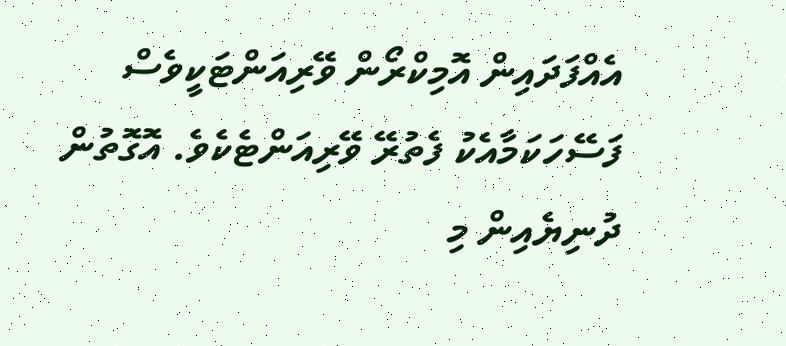އެއްފަދައިން އޮމިކްރޯން ވޭރިއަންޓަކީވެސް ފަސޭހަކަމާއެކު ފެތުރޭ ވޭރިއަންޓެކެވެ. އޮގޮތުން ދުނިޔެއިން މި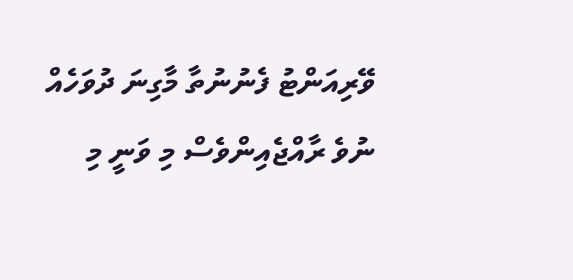ވޭރިއަންޓު ފެނުނުތާ މާގިނަ ދުވަހެއް ނުވެ ރާއްޖެއިންވެސް މި ވަނީ މި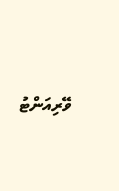ވޭރިއަންޓު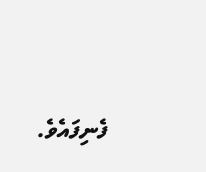ފެނިފައެވެ.